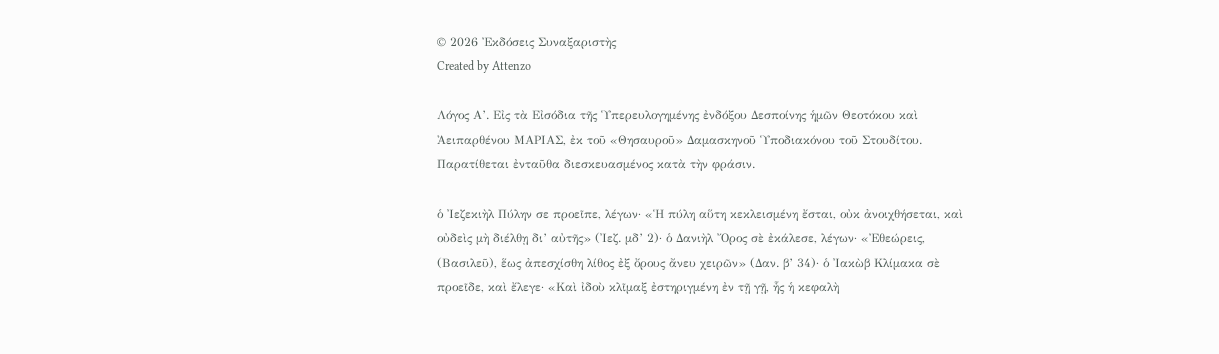© 2026 Ἐκδόσεις Συναξαριστὴς
Created by Attenzo

Λόγος Α’. Εἰς τὰ Εἰσόδια τῆς Ὑπερευλογημένης ἐνδόξου Δεσποίνης ἡμῶν Θεοτόκου καὶ Ἀειπαρθένου ΜΑΡΙΑΣ, ἐκ τοῦ «Θησαυροῦ» Δαμασκηνοῦ Ὑποδιακόνου τοῦ Στουδίτου. Παρατίθεται ἐνταῦθα διεσκευασμένος κατὰ τὴν φράσιν.

ὁ Ἰεζεκιὴλ Πύλην σε προεῖπε, λέγων· «Ἡ πύλη αὕτη κεκλεισμένη ἔσται, οὐκ ἀνοιχθήσεται, καὶ οὐδεὶς μὴ διέλθῃ δι’ αὐτῆς» (Ἰεζ. μδ’ 2)· ὁ Δανιὴλ Ὄρος σὲ ἐκάλεσε, λέγων· «Ἐθεώρεις, (Βασιλεῦ), ἕως ἀπεσχίσθη λίθος ἐξ ὄρους ἄνευ χειρῶν» (Δαν. β’ 34)· ὁ Ἰακὼβ Κλίμακα σὲ προεῖδε, καὶ ἔλεγε· «Καὶ ἰδοὺ κλῖμαξ ἐστηριγμένη ἐν τῇ γῇ, ἧς ἡ κεφαλὴ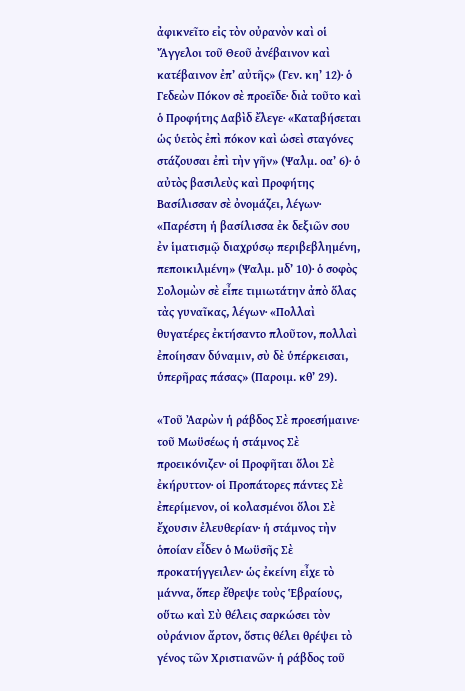ἀφικνεῖτο εἰς τὸν οὐρανὸν καὶ οἱ Ἄγγελοι τοῦ Θεοῦ ἀνέβαινον καὶ κατέβαινον ἐπ’ αὐτῆς» (Γεν. κη’ 12)· ὁ Γεδεὼν Πόκον σὲ προεῖδε· διὰ τοῦτο καὶ ὁ Προφήτης Δαβὶδ ἔλεγε· «Καταβήσεται ὡς ὑετὸς ἐπὶ πόκον καὶ ὡσεὶ σταγόνες στάζουσαι ἐπὶ τὴν γῆν» (Ψαλμ. οα’ 6)· ὁ αὐτὸς βασιλεὺς καὶ Προφήτης Βασίλισσαν σὲ ὀνομάζει, λέγων· «Παρέστη ἡ βασίλισσα ἐκ δεξιῶν σου ἐν ἱματισμῷ διαχρύσῳ περιβεβλημένη, πεποικιλμένη» (Ψαλμ. μδ’ 10)· ὁ σοφὸς Σολομὼν σὲ εἶπε τιμιωτάτην ἀπὸ ὅλας τὰς γυναῖκας, λέγων· «Πολλαὶ θυγατέρες ἐκτήσαντο πλοῦτον, πολλαὶ ἐποίησαν δύναμιν, σὺ δὲ ὑπέρκεισαι, ὑπερῆρας πάσας» (Παροιμ. κθ’ 29).

«Τοῦ Ἀαρὼν ἡ ράβδος Σὲ προεσήμαινε· τοῦ Μωϋσέως ἡ στάμνος Σὲ προεικόνιζεν· οἱ Προφῆται ὅλοι Σὲ ἐκήρυττον· οἱ Προπάτορες πάντες Σὲ ἐπερίμενον, οἱ κολασμένοι ὅλοι Σὲ ἔχουσιν ἐλευθερίαν· ἡ στάμνος τὴν ὁποίαν εἶδεν ὁ Μωϋσῆς Σὲ προκατήγγειλεν· ὡς ἐκείνη εἶχε τὸ μάννα, ὅπερ ἔθρεψε τοὺς Ἑβραίους, οὕτω καὶ Σὺ θέλεις σαρκώσει τὸν οὐράνιον ἄρτον, ὅστις θέλει θρέψει τὸ γένος τῶν Χριστιανῶν· ἡ ράβδος τοῦ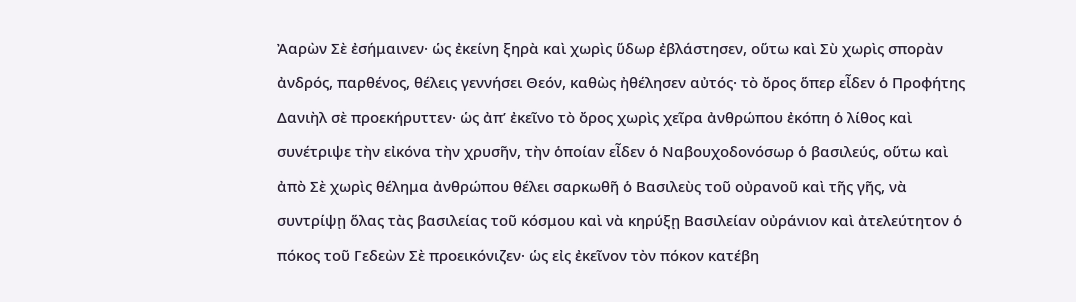Ἀαρὼν Σὲ ἐσήμαινεν· ὡς ἐκείνη ξηρὰ καὶ χωρὶς ὕδωρ ἐβλάστησεν, οὕτω καὶ Σὺ χωρὶς σπορὰν ἀνδρός, παρθένος, θέλεις γεννήσει Θεόν, καθὼς ἠθέλησεν αὐτός· τὸ ὄρος ὅπερ εἶδεν ὁ Προφήτης Δανιὴλ σὲ προεκήρυττεν· ὡς ἀπ’ ἐκεῖνο τὸ ὄρος χωρὶς χεῖρα ἀνθρώπου ἐκόπη ὁ λίθος καὶ συνέτριψε τὴν εἰκόνα τὴν χρυσῆν, τὴν ὁποίαν εἶδεν ὁ Ναβουχοδονόσωρ ὁ βασιλεύς, οὕτω καὶ ἀπὸ Σὲ χωρὶς θέλημα ἀνθρώπου θέλει σαρκωθῆ ὁ Βασιλεὺς τοῦ οὐρανοῦ καὶ τῆς γῆς, νὰ συντρίψῃ ὅλας τὰς βασιλείας τοῦ κόσμου καὶ νὰ κηρύξῃ Βασιλείαν οὐράνιον καὶ ἀτελεύτητον ὁ πόκος τοῦ Γεδεὼν Σὲ προεικόνιζεν· ὡς εἰς ἐκεῖνον τὸν πόκον κατέβη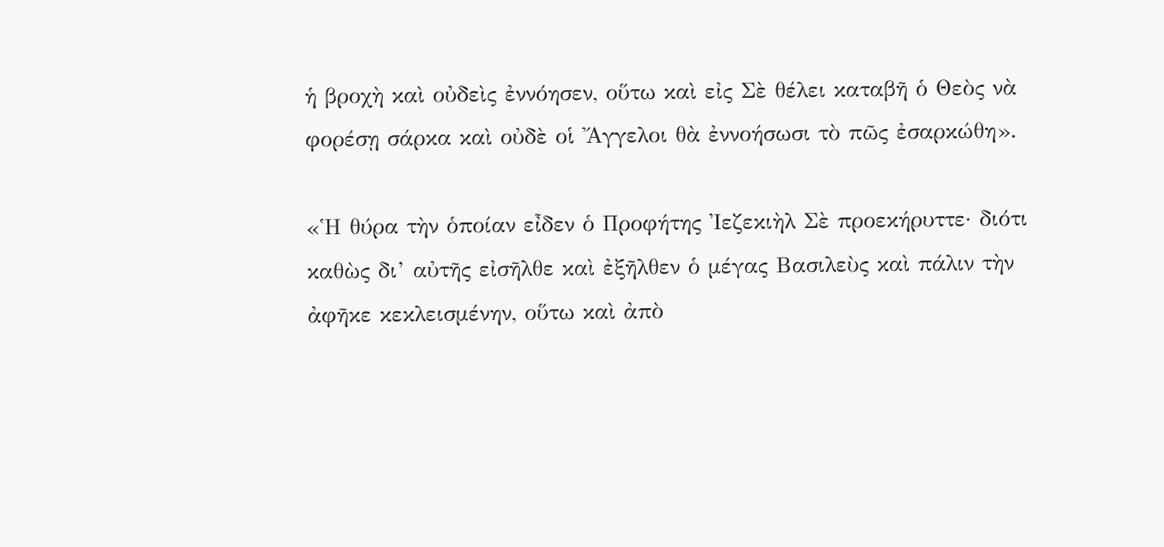ἡ βροχὴ καὶ οὐδεὶς ἐννόησεν, οὕτω καὶ εἰς Σὲ θέλει καταβῆ ὁ Θεὸς νὰ φορέσῃ σάρκα καὶ οὐδὲ οἱ Ἄγγελοι θὰ ἐννοήσωσι τὸ πῶς ἐσαρκώθη».

«Ἡ θύρα τὴν ὁποίαν εἶδεν ὁ Προφήτης Ἰεζεκιὴλ Σὲ προεκήρυττε· διότι καθὼς δι’ αὐτῆς εἰσῆλθε καὶ ἐξῆλθεν ὁ μέγας Βασιλεὺς καὶ πάλιν τὴν ἀφῆκε κεκλεισμένην, οὕτω καὶ ἀπὸ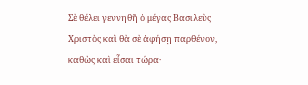Σὲ θέλει γεννηθῆ ὁ μέγας Βασιλεὺς Χριστὸς καὶ θὰ σὲ ἀφήσῃ παρθένον, καθὼς καὶ εἶσαι τώρα·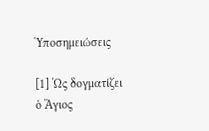Ὑποσημειώσεις

[1] Ὡς δογματίζει ὁ Ἅγιος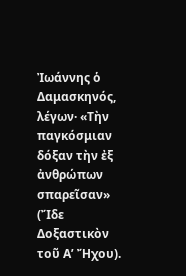Ἰωάννης ὁ Δαμασκηνός, λέγων· «Τὴν παγκόσμιαν δόξαν τὴν ἐξ ἀνθρώπων σπαρεῖσαν» (Ἴδε Δοξαστικὸν τοῦ Αʹ Ἤχου).